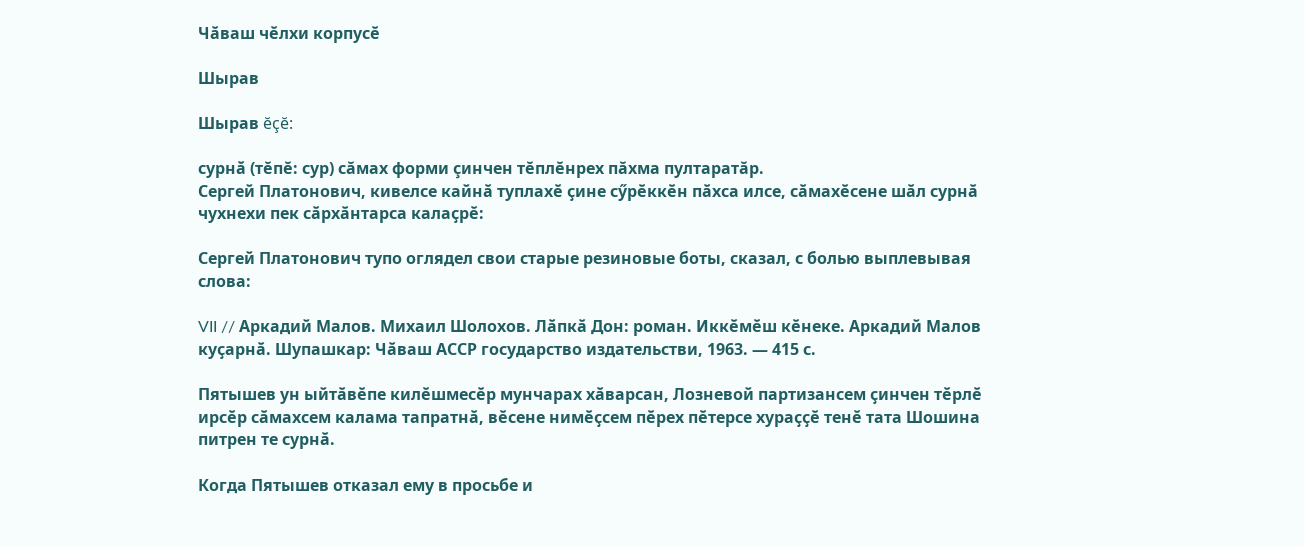Чӑваш чӗлхи корпусӗ

Шырав

Шырав ĕçĕ:

сурнӑ (тĕпĕ: сур) сăмах форми çинчен тĕплĕнрех пăхма пултаратăр.
Сергей Платонович, кивелсе кайнӑ туплахӗ ҫине сӳрӗккӗн пӑхса илсе, сӑмахӗсене шӑл сурнӑ чухнехи пек сӑрхӑнтарса калаҫрӗ:

Сергей Платонович тупо оглядел свои старые резиновые боты, сказал, с болью выплевывая слова:

VII // Аркадий Малов. Михаил Шолохов. Лӑпкӑ Дон: роман. Иккӗмӗш кӗнеке. Аркадий Малов куҫарнӑ. Шупашкар: Чӑваш АССР государство издательстви, 1963. — 415 с.

Пятышев ун ыйтӑвӗпе килӗшмесӗр мунчарах хӑварсан, Лозневой партизансем ҫинчен тӗрлӗ ирсӗр сӑмахсем калама тапратнӑ, вӗсене нимӗҫсем пӗрех пӗтерсе хураҫҫӗ тенӗ тата Шошина питрен те сурнӑ.

Когда Пятышев отказал ему в просьбе и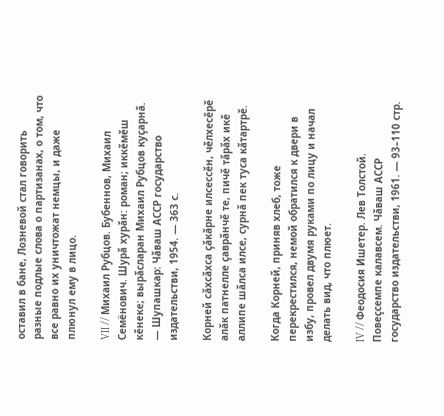оставил в бане, Лозневой стал говорить разные подлые слова о партизанах, о том, что все равно их уничтожат немцы, и даже плюнул ему в лицо.

VII // Михаил Рубцов. Бубеннов, Михаил Семёнович. Шурӑ хурӑн: роман; иккӗмӗш кӗнеке; вырӑсларан Михаил Рубцов куҫарнӑ. — Шупашкар: Чӑваш АССР государство издательстви, 1954. — 363 с.

Корней сӑхсӑхса ҫӑкӑрне илсессӗн, чӗлхесӗрӗ алӑк патнелле ҫаврӑнчӗ те, пичӗ тӑрӑх икӗ аллипе шӑлса илсе, сурнӑ пек туса кӑтартрӗ.

Когда Корней, приняв хлеб, тоже перекрестился, немой обратился к двери в избу, провел двумя руками по лицу и начал делать вид, что плюет.

IV // Феодосия Ишетер. Лев Толстой. Повеҫсемпе калавсем. Чӑваш АССР государство издательстви, 1961. — 93–110 стр.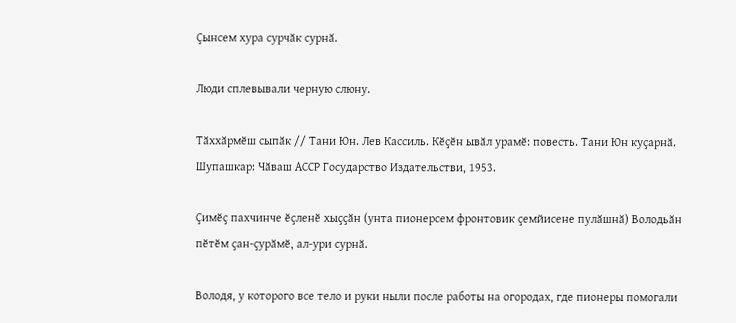Ҫынсем хура сурчӑк сурнӑ.

Люди сплевывали черную слюну.

Тӑххӑрмӗш сыпӑк // Тани Юн. Лев Кассиль. Кӗҫӗн ывӑл урамӗ: повесть. Тани Юн куҫарнӑ. Шупашкар: Чӑваш АССР Государство Издательстви, 1953.

Ҫимӗҫ пахчинче ӗҫленӗ хыҫҫӑн (унта пионерсем фронтовик ҫемйисене пулӑшнӑ) Володьӑн пӗтӗм ҫан-ҫурӑмӗ, ал-ури сурнӑ.

Володя, у которого все тело и руки ныли после работы на огородах, где пионеры помогали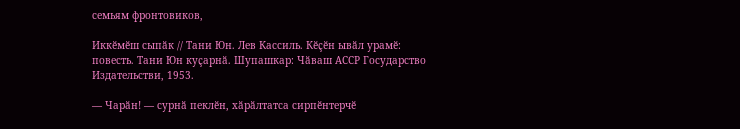семьям фронтовиков,

Иккӗмӗш сыпӑк // Тани Юн. Лев Кассиль. Кӗҫӗн ывӑл урамӗ: повесть. Тани Юн куҫарнӑ. Шупашкар: Чӑваш АССР Государство Издательстви, 1953.

— Чарӑн! — сурнӑ пеклӗн, хӑрӑлтатса сирпӗнтерчӗ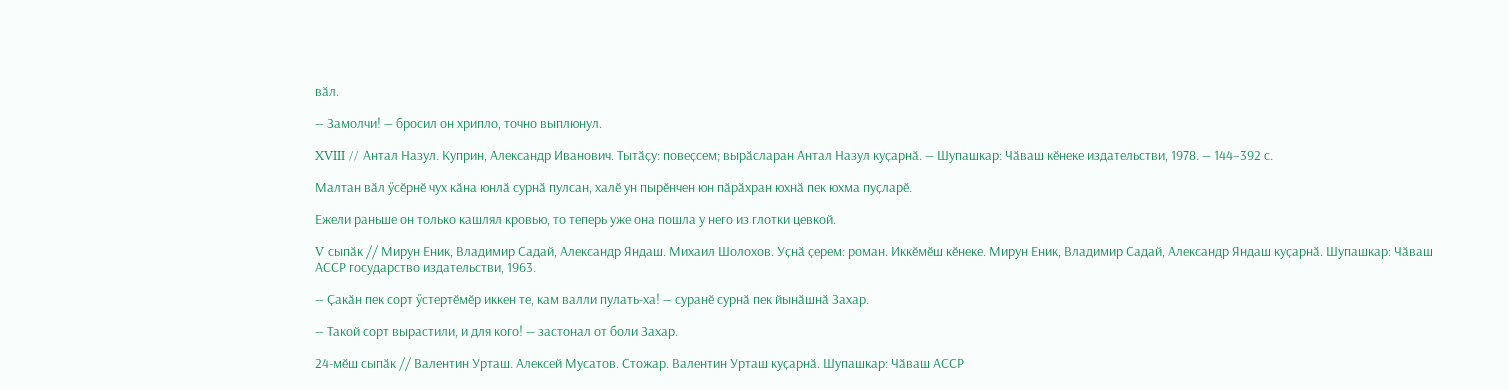вӑл.

— Замолчи! — бросил он хрипло, точно выплюнул.

XVIII // Антал Назул. Куприн, Александр Иванович. Тытӑҫу: повеҫсем; вырӑсларан Антал Назул куҫарнӑ. — Шупашкар: Чӑваш кӗнеке издательстви, 1978. — 144–392 с.

Малтан вӑл ӳсӗрнӗ чух кӑна юнлӑ сурнӑ пулсан, халӗ ун пырӗнчен юн пӑрӑхран юхнӑ пек юхма пуҫларӗ.

Ежели раньше он только кашлял кровью, то теперь уже она пошла у него из глотки цевкой.

V сыпӑк // Мирун Еник, Владимир Садай, Александр Яндаш. Михаил Шолохов. Уҫнӑ ҫерем: роман. Иккӗмӗш кӗнеке. Мирун Еник, Владимир Садай, Александр Яндаш куҫарнӑ. Шупашкар: Чӑваш АССР государство издательстви, 1963.

— Ҫакӑн пек сорт ӳстертӗмӗр иккен те, кам валли пулать-ха! — суранӗ сурнӑ пек йынӑшнӑ Захар.

— Такой сорт вырастили, и для кого! — застонал от боли Захар.

24-мӗш сыпӑк // Валентин Урташ. Алексей Мусатов. Стожар. Валентин Урташ куҫарнӑ. Шупашкар: Чӑваш АССР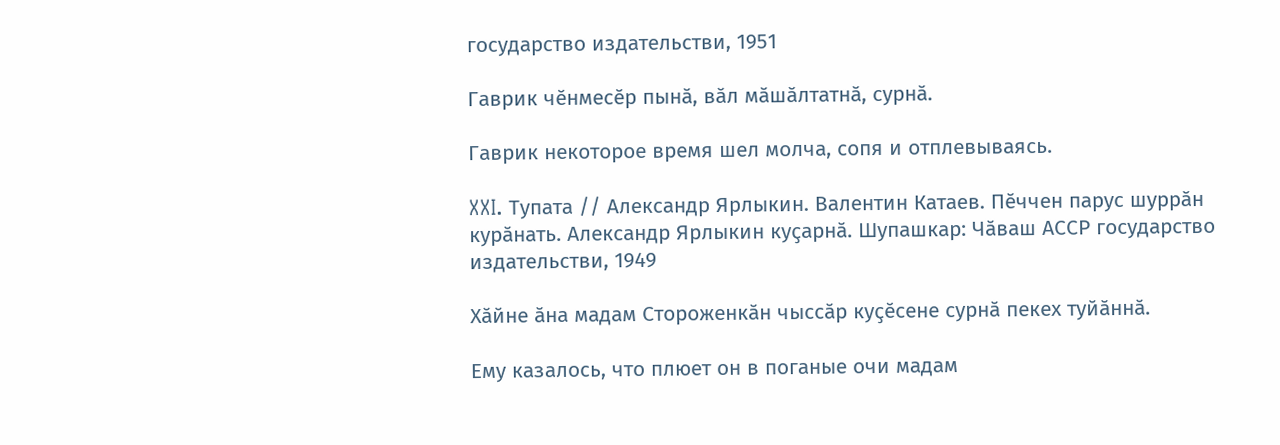государство издательстви, 1951

Гаврик чӗнмесӗр пынӑ, вӑл мӑшӑлтатнӑ, сурнӑ.

Гаврик некоторое время шел молча, сопя и отплевываясь.

XXI. Тупата // Александр Ярлыкин. Валентин Катаев. Пӗччен парус шуррӑн курӑнать. Александр Ярлыкин куҫарнӑ. Шупашкар: Чӑваш АССР государство издательстви, 1949

Хӑйне ӑна мадам Стороженкӑн чыссӑр куҫӗсене сурнӑ пекех туйӑннӑ.

Ему казалось, что плюет он в поганые очи мадам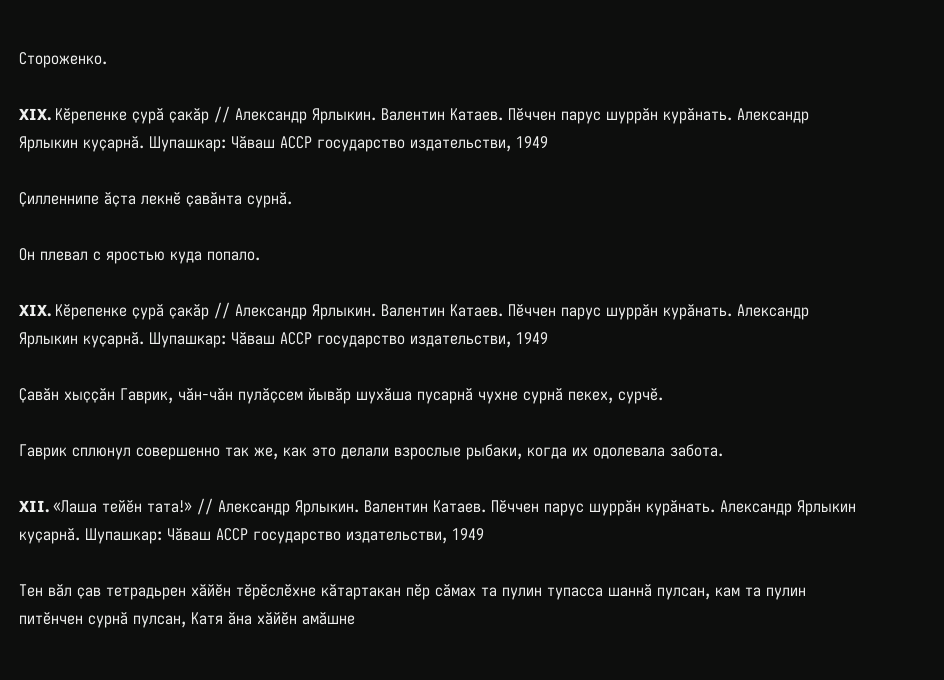Стороженко.

XIX. Кӗрепенке ҫурӑ ҫакӑр // Александр Ярлыкин. Валентин Катаев. Пӗччен парус шуррӑн курӑнать. Александр Ярлыкин куҫарнӑ. Шупашкар: Чӑваш АССР государство издательстви, 1949

Ҫилленнипе ӑҫта лекнӗ ҫавӑнта сурнӑ.

Он плевал с яростью куда попало.

XIX. Кӗрепенке ҫурӑ ҫакӑр // Александр Ярлыкин. Валентин Катаев. Пӗччен парус шуррӑн курӑнать. Александр Ярлыкин куҫарнӑ. Шупашкар: Чӑваш АССР государство издательстви, 1949

Ҫавӑн хыҫҫӑн Гаврик, чӑн-чӑн пулӑҫсем йывӑр шухӑша пусарнӑ чухне сурнӑ пекех, сурчӗ.

Гаврик сплюнул совершенно так же, как это делали взрослые рыбаки, когда их одолевала забота.

XII. «Лаша тейӗн тата!» // Александр Ярлыкин. Валентин Катаев. Пӗччен парус шуррӑн курӑнать. Александр Ярлыкин куҫарнӑ. Шупашкар: Чӑваш АССР государство издательстви, 1949

Тен вӑл ҫав тетрадьрен хӑйӗн тӗрӗслӗхне кӑтартакан пӗр сӑмах та пулин тупасса шаннӑ пулсан, кам та пулин питӗнчен сурнӑ пулсан, Катя ӑна хӑйӗн амӑшне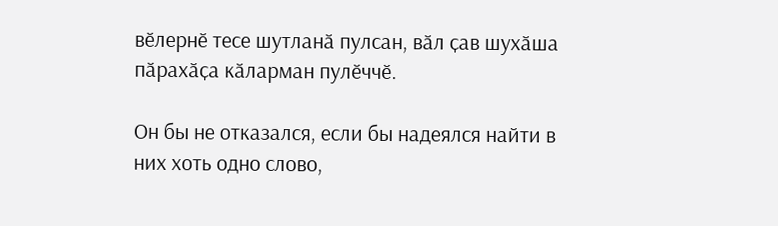вӗлернӗ тесе шутланӑ пулсан, вӑл ҫав шухӑша пӑрахӑҫа кӑларман пулӗччӗ.

Он бы не отказался, если бы надеялся найти в них хоть одно слово,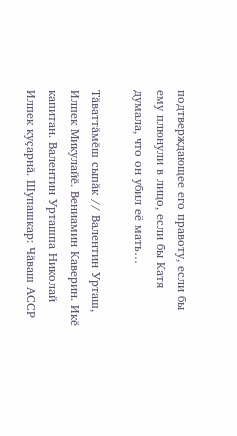подтверждающее его правоту, если бы ему плюнули в лицо, если бы Катя думала, что он убил её мать…

Тӑваттӑмӗш сыпӑк // Валентин Урташ, Илпек Микулайӗ. Вениамин Каверин. Икӗ капитан. Валентин Урташпа Николай Илпек куҫарнӑ. Шупашкар: Чӑваш АССР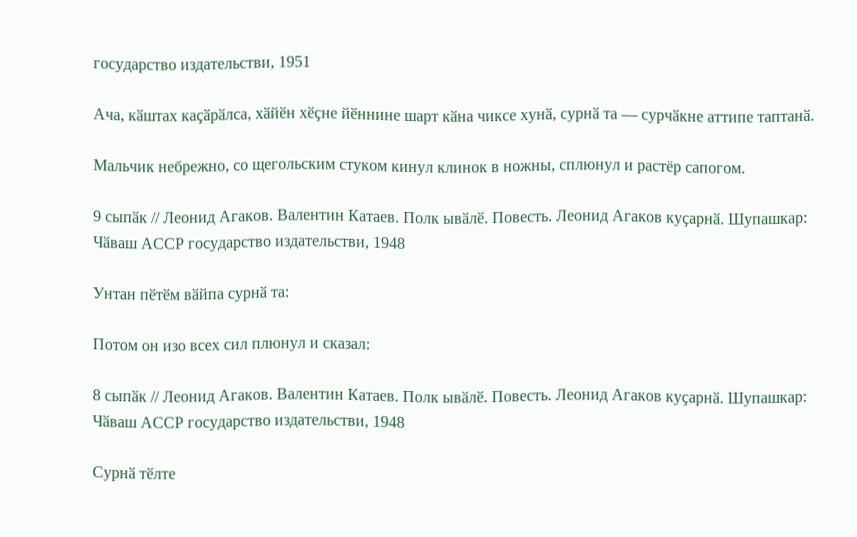государство издательстви, 1951

Ача, кӑштах каҫӑрӑлса, хӑйӗн хӗҫне йӗннине шарт кӑна чиксе хунӑ, сурнӑ та — сурчӑкне аттипе таптанӑ.

Мальчик небрежно, со щегольским стуком кинул клинок в ножны, сплюнул и растёр сапогом.

9 сыпӑк // Леонид Агаков. Валентин Катаев. Полк ывӑлӗ. Повесть. Леонид Агаков куҫарнӑ. Шупашкар: Чӑваш АССР государство издательстви, 1948

Унтан пӗтӗм вӑйпа сурнӑ та:

Потом он изо всех сил плюнул и сказал:

8 сыпӑк // Леонид Агаков. Валентин Катаев. Полк ывӑлӗ. Повесть. Леонид Агаков куҫарнӑ. Шупашкар: Чӑваш АССР государство издательстви, 1948

Сурнӑ тӗлте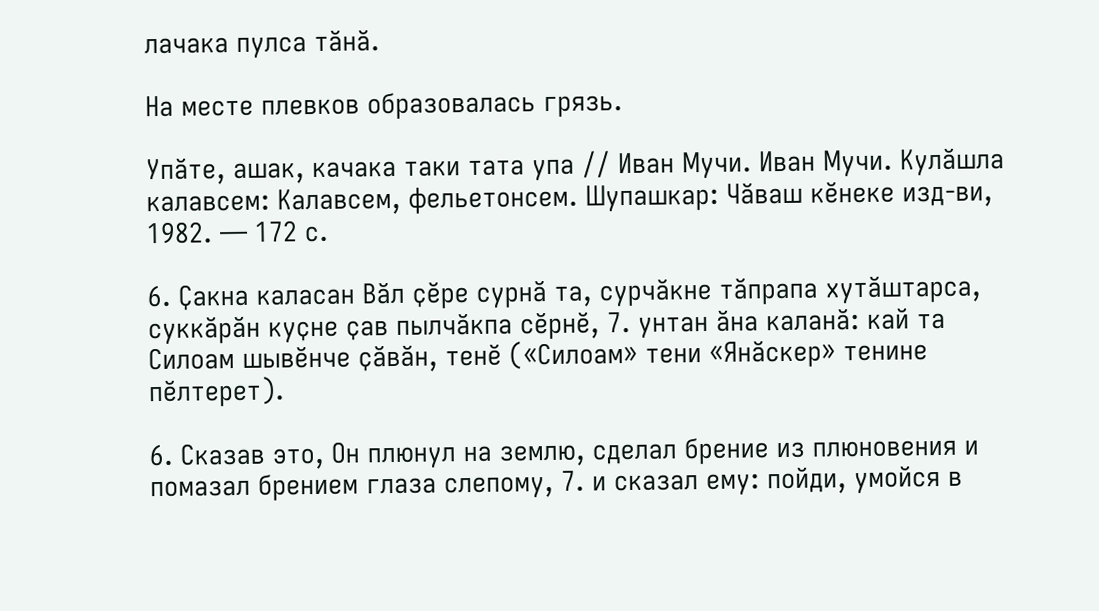лачака пулса тӑнӑ.

На месте плевков образовалась грязь.

Упӑте, ашак, качака таки тата упа // Иван Мучи. Иван Мучи. Кулӑшла калавсем: Калавсем, фельетонсем. Шупашкар: Чӑваш кӗнеке изд-ви, 1982. — 172 с.

6. Ҫакна каласан Вӑл ҫӗре сурнӑ та, сурчӑкне тӑпрапа хутӑштарса, суккӑрӑн куҫне ҫав пылчӑкпа сӗрнӗ, 7. унтан ӑна каланӑ: кай та Силоам шывӗнче ҫӑвӑн, тенӗ («Силоам» тени «Янӑскер» тенине пӗлтерет).

6. Сказав это, Он плюнул на землю, сделал брение из плюновения и помазал брением глаза слепому, 7. и сказал ему: пойди, умойся в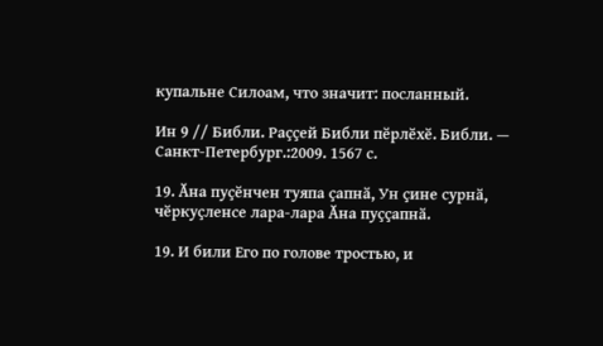купальне Силоам, что значит: посланный.

Ин 9 // Библи. Раҫҫей Библи пӗрлӗхӗ. Библи. — Санкт-Петербург.:2009. 1567 с.

19. Ӑна пуҫӗнчен туяпа ҫапнӑ, Ун ҫине сурнӑ, чӗркуҫленсе лара-лара Ӑна пуҫҫапнӑ.

19. И били Его по голове тростью, и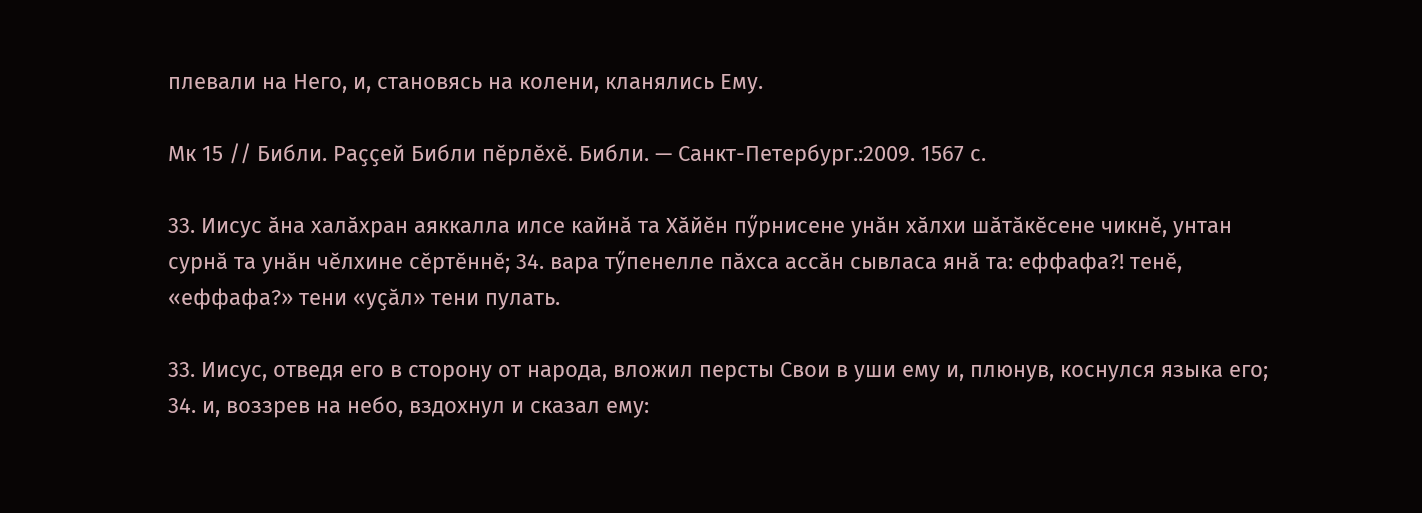плевали на Него, и, становясь на колени, кланялись Ему.

Мк 15 // Библи. Раҫҫей Библи пӗрлӗхӗ. Библи. — Санкт-Петербург.:2009. 1567 с.

33. Иисус ӑна халӑхран аяккалла илсе кайнӑ та Хӑйӗн пӳрнисене унӑн хӑлхи шӑтӑкӗсене чикнӗ, унтан сурнӑ та унӑн чӗлхине сӗртӗннӗ; 34. вара тӳпенелле пӑхса ассӑн сывласа янӑ та: еффафа?! тенӗ, «еффафа?» тени «уҫӑл» тени пулать.

33. Иисус, отведя его в сторону от народа, вложил персты Свои в уши ему и, плюнув, коснулся языка его; 34. и, воззрев на небо, вздохнул и сказал ему: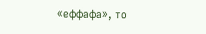«еффафа», то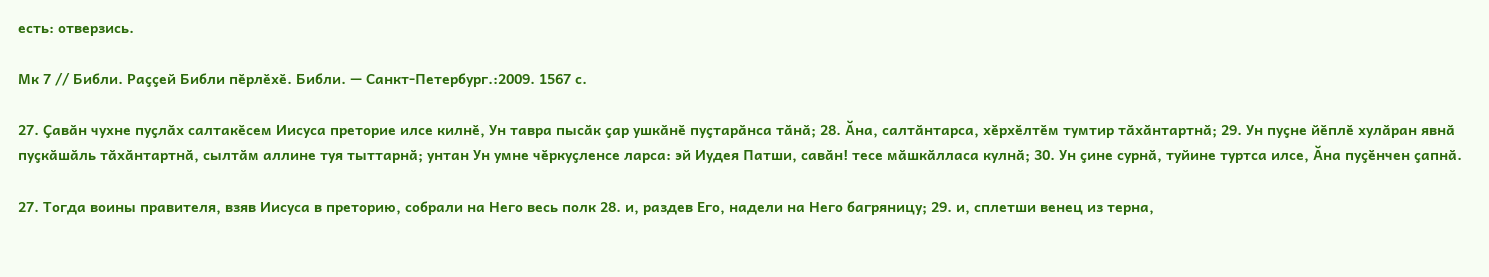есть: отверзись.

Мк 7 // Библи. Раҫҫей Библи пӗрлӗхӗ. Библи. — Санкт-Петербург.:2009. 1567 с.

27. Ҫавӑн чухне пуҫлӑх салтакӗсем Иисуса преторие илсе килнӗ, Ун тавра пысӑк ҫар ушкӑнӗ пуҫтарӑнса тӑнӑ; 28. Ӑна, салтӑнтарса, хӗрхӗлтӗм тумтир тӑхӑнтартнӑ; 29. Ун пуҫне йӗплӗ хулӑран явнӑ пуҫкӑшӑль тӑхӑнтартнӑ, сылтӑм аллине туя тыттарнӑ; унтан Ун умне чӗркуҫленсе ларса: эй Иудея Патши, савӑн! тесе мӑшкӑлласа кулнӑ; 30. Ун ҫине сурнӑ, туйине туртса илсе, Ӑна пуҫӗнчен ҫапнӑ.

27. Тогда воины правителя, взяв Иисуса в преторию, собрали на Него весь полк 28. и, раздев Его, надели на Него багряницу; 29. и, сплетши венец из терна,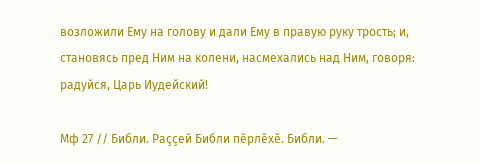возложили Ему на голову и дали Ему в правую руку трость; и, становясь пред Ним на колени, насмехались над Ним, говоря: радуйся, Царь Иудейский!

Мф 27 // Библи. Раҫҫей Библи пӗрлӗхӗ. Библи. —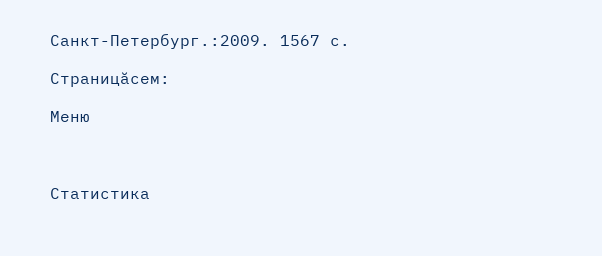Санкт-Петербург.:2009. 1567 с.

Страницăсем:

Меню



Статистика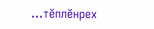...тĕплӗнрех